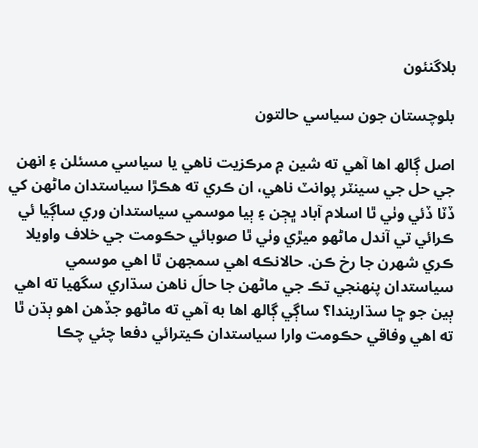بلاگنئون

بلوچستان جون سياسي حالتون

اصل ڳالھ اها آهي ته شين ۾ مرڪزيت ناهي يا سياسي مسئلن ۽ انهن جي حل جي سينٽر پوانٽ ناهي، ان ڪري ته هڪڙا سياستدان ماڻهن کي ڏٽا ڏئي وٺي ٿا اسلام آباد ڀڄن ۽ ٻيا موسمي سياستدان وري ساڳيا ئي ڪرائي تي آندل ماڻهو ميڙي وٺي ٿا صوبائي حڪومت جي خلاف واويلا ڪري شهرن جا رخ ڪن. حالانڪه اهي سمجهن ٿا اهي موسمي سياستدان پنهنجي تڪ جي ماڻهن جا حالَ ناهن سڌاري سگهيا ته اهي ٻين جو ڇا سڌاريندا؟ ساڳي ڳالھ اها به آهي ته ماڻهو جڏهن اهو ٻڌن ٿا ته اهي وفاقي حڪومت وارا سياستدان ڪيترائي دفعا چئي چڪا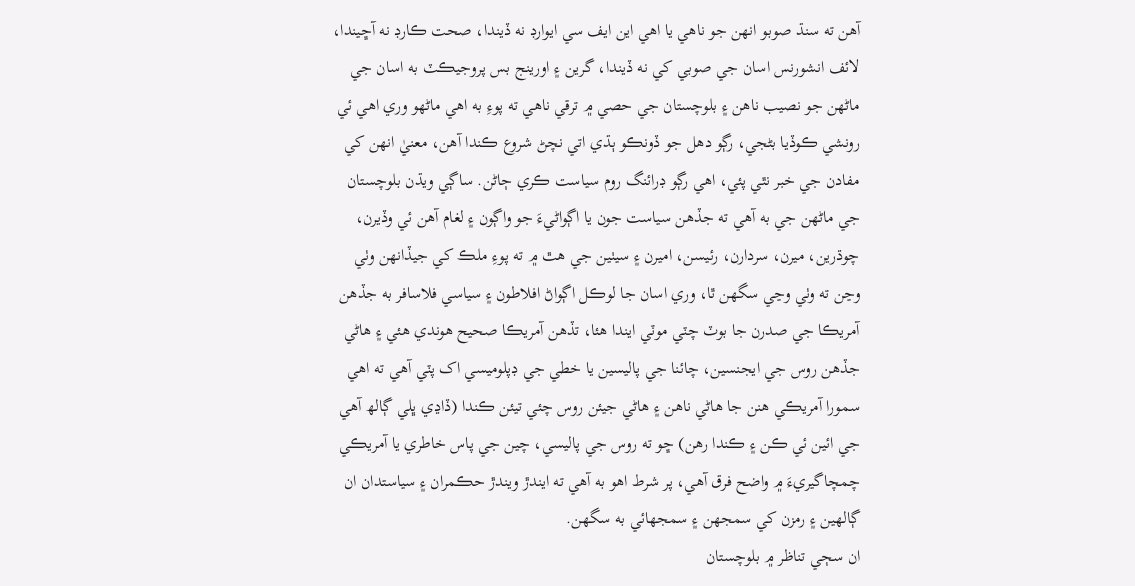آهن ته سنڌ صوبو انهن جو ناهي يا اهي اين ايف سي ايوارڊ نه ڏيندا، صحت ڪارڊ نه آڇيندا، لائف انشورنس اسان جي صوبي کي نه ڏيندا، گرين ۽ اورينج بس پروجيڪٽ به اسان جي ماڻهن جو نصيب ناهن ۽ بلوچستان جي حصي ۾ ترقي ناهي ته پوءِ به اهي ماڻهو وري اهي ئي رونشي ڪوڏيا بڻجي، رڳو دهل جو ڏونڪو ٻڌي اتي نچڻ شروع ڪندا آهن، معنيٰ انهن کي مفادن جي خبر نٿي پئي، اهي رڳو ڊرائنگ روم سياست ڪري ڄاڻن. ساڳي ويڌن بلوچستان جي ماڻهن جي به آهي ته جڏهن سياست جون يا اڳواڻيءَ جو واڳون ۽ لغام آهن ئي وڏيرن، چوڌرين، ميرن، سردارن، رئيسن، اميرن ۽ سيٺين جي هٿ ۾ ته پوءِ ملڪ کي جيڏانهن وٺي وڃن ته وٺي وڃي سگهن ٿا، وري اسان جا لوڪل اڳواڻ افلاطون ۽ سياسي فلاسافر به جڏهن آمريڪا جي صدرن جا بوٽ چٽي موٽي ايندا هئا، تڏهن آمريڪا صحيح هوندي هئي ۽ هاڻي جڏهن روس جي ايجنسين، چائنا جي پاليسين يا خطي جي ڊپلوميسي اک پٽي آهي ته اهي سمورا آمريڪي هنن جا هاڻي ناهن ۽ هاڻي جيئن روس چئي تيئن ڪندا (ڏاڍي ڀلي ڳالھ آهي جي ائين ئي ڪن ۽ ڪندا رهن) ڇو ته روس جي پاليسي، چين جي پاس خاطري يا آمريڪي چمچاگيريءَ ۾ واضح فرق آهي، پر شرط اهو به آهي ته ايندڙ ويندڙ حڪمران ۽ سياستدان ان ڳالھين ۽ رمزن کي سمجهن ۽ سمجهائي به سگهن.
ان سڄي تناظر ۾ بلوچستان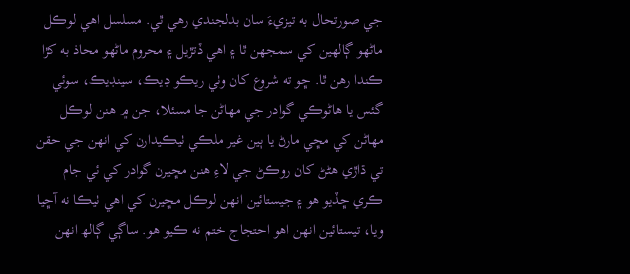جي صورتحال به تيزيءَ سان بدلجندي رهي ٿي. مسلسل اهي لوڪل ماڻهو ڳالهين کي سمجهن ٿا ۽ اهي ڏتڙيل ۽ محروم ماڻهو محاذ به کڙا ڪندا رهن ٿا. ڇو ته شروع کان وٺي ريڪو ڊيڪ، سينڊيڪ، سوئي گئس يا هاڻوڪي گوادر جي مهاڻن جا مسئلا، جن ۾ هنن لوڪل مهاڻن کي مڇي مارڻ يا ٻين غير ملڪي ٺيڪيدارن کي انهن جي حقن تي ڌاڙي هڻڻ کان روڪڻ جي لاءِ هنن مڇيرن گوادر کي ئي جام ڪري ڇڏيو هو ۽ جيستائين انهن لوڪل مڇيرن کي اهي ٺيڪا نه آڇيا ويا، تيستائين انهن اهو احتجاج ختم نه ڪيو هو. ساڳي ڳالھ انهن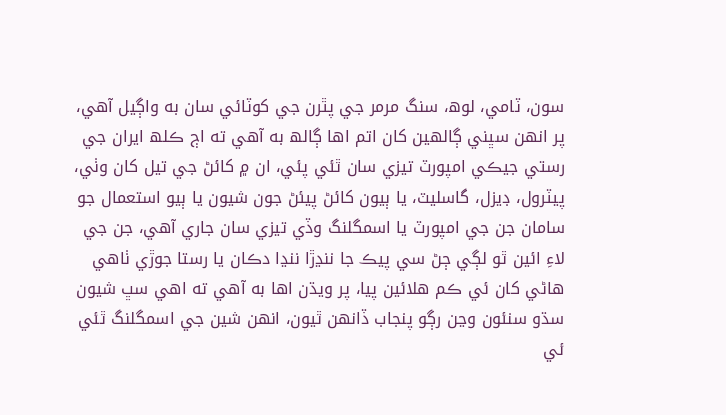سون، ٽامي، لوھ، سنگ مرمر جي پٿرن جي کوٽائي سان به واڳيل آهي، پر انهن سڀني ڳالهين کان اتم اها ڳالھ به آهي ته اڄ ڪلھ ايران جي رستي جيڪي امپورٽ تيزي سان ٿئي پئي، ان ۾ کائڻ جي تيل کان وٺي، پيٽرول، ڊيزل، گاسليٽ، يا ٻيون کائڻ پيئڻ جون شيون يا ٻيو استعمال جو سامان جن جي امپورٽ يا اسمگلنگ وڏي تيزي سان جاري آهي، جن جي لاءِ ائين ٿو لڳي ڄڻ سي پيڪ جا ننڍڙا ننڍا دڪان يا رستا جوڙي ٺاهي هاڻي کان ئي ڪم هلائين پيا، پر ويڌن اها به آهي ته اهي سڀ شيون سڌو سنئون وڃن رڳو پنجاب ڏانهن ٿيون، انهن شين جي اسمگلنگ ٿئي ئي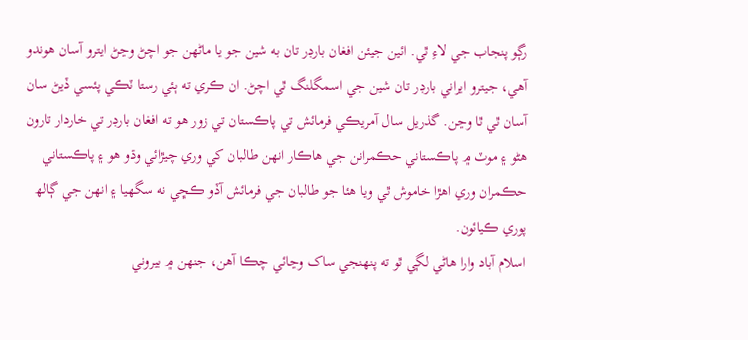رڳو پنجاب جي لاءِ ٿي. ائين جيئن افغان بارڊر تان به شين جو يا ماڻهن جو اچڻ وڃڻ ايترو آسان هوندو آهي، جيترو ايراني بارڊر تان شين جي اسمگلنگ ٿي اچڻ. ان ڪري ته ٻئي رستا ٽڪي پئسي ڏيڻ سان آسان ٿي ٿا وڃن. گذريل سال آمريڪي فرمائش تي پاڪستان تي زور هو ته افغان بارڊر تي خاردار تارون هڻو ۽ موٽ ۾ پاڪستاني حڪمرانن جي هاڪار انهن طالبان کي وري چيڙائي وڌو هو ۽ پاڪستاني حڪمران وري اهڙا خاموش ٿي ويا هئا جو طالبان جي فرمائش آڏو ڪڇي نه سگهيا ۽ انهن جي ڳالھ پوري ڪيائون.
اسلام آباد وارا هاڻي لڳي ٿو ته پنهنجي ساک وڃائي چڪا آهن، جنهن ۾ بيروني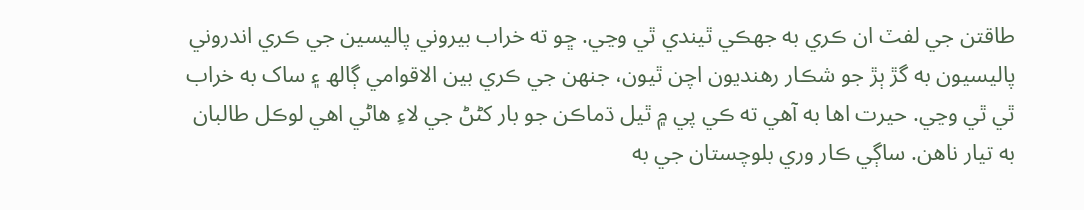طاقتن جي لفٽ ان ڪري به جهڪي ٿيندي ٿي وڃي. ڇو ته خراب بيروني پاليسين جي ڪري اندروني پاليسيون به گڙ ٻڙ جو شڪار رهنديون اچن ٿيون، جنهن جي ڪري بين الاقوامي ڳالھ ۽ ساک به خراب ٿي ٿي وڃي. حيرت اها به آهي ته ڪي پي ۾ ٿيل ڌماڪن جو بار کڻڻ جي لاءِ هاڻي اهي لوڪل طالبان به تيار ناهن. ساڳي ڪار وري بلوچستان جي به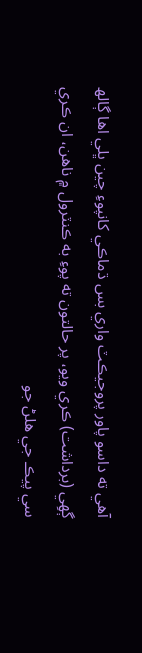آهي ته داسو پاور پروجيڪٽ واري بس ڌماڪي کانپوءِ چين ڀلي اها ڳالھ ڳهِي (برداشت) ڪري ويو، پر حالتون ته پوءِ به ڪنٽرول ۾ ناهن، ان ڪري سي پيڪ جي هلڻ جو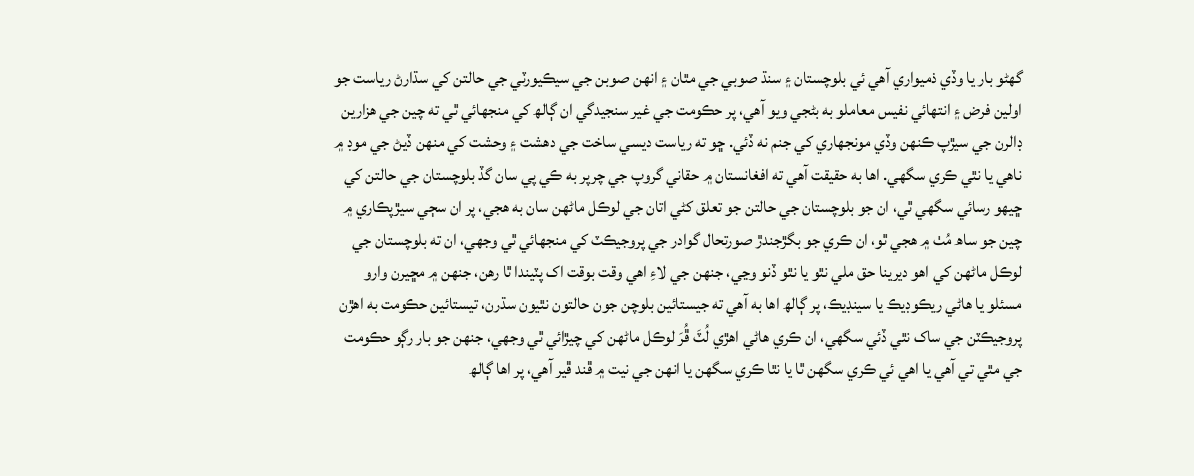گھڻو بار يا وڏي ذميواري آهي ئي بلوچستان ۽ سنڌ صوبي جي مٿان ۽ انهن صوبن جي سيڪيورٽي جي حالتن کي سڌارڻ رياست جو اولين فرض ۽ انتهائي نفيس معاملو به بڻجي ويو آهي، پر حڪومت جي غير سنجيدگي ان ڳالھ کي منجهائي ٿي ته چين جي هزارين ڊالرن جي سيڙپ ڪنهن وڏي مونجهاري کي جنم نه ڏئي. ڇو ته رياست ديسي ساخت جي دهشت ۽ وحشت کي منهن ڏيڻ جي موڊ ۾ ناهي يا نٿي ڪري سگهي. اها به حقيقت آهي ته افغانستان ۾ حقاني گروپ جي چرپر به ڪي پي سان گڏ بلوچستان جي حالتن کي ڇيهو رسائي سگهي ٿي، ان جو بلوچستان جي حالتن جو تعلق کڻي اتان جي لوڪل ماڻهن سان به هجي، پر ان سڄي سيڙپڪاري ۾ چين جو ساھ مُٺ ۾ هجي ٿو، ان ڪري جو بگڙجندڙ صورتحال گوادر جي پروجيڪٽ کي منجهائي ٿي وجھي، ان ته بلوچستان جي لوڪل ماڻهن کي اهو ديرينا حق ملي نٿو يا نٿو ڏنو وڃي، جنهن جي لاءِ اهي وقت بوقت اک پٽيندا ٿا رهن، جنهن ۾ مڇيرن وارو مسئلو يا هاڻي ريڪوڊيڪ يا سينڊيڪ، پر ڳالھ اها به آهي ته جيستائين بلوچن جون حالتون نٿيون سڌرن، تيستائين حڪومت به اهڙن پروجيڪٽن جي ساک نٿي ڏئي سگهي، ان ڪري هاڻي اهڙي لُٽَ ڦُرَ لوڪل ماڻهن کي چيڙائي ٿي وجهي، جنهن جو بار رڳو حڪومت جي مٿي تي آهي يا اهي ئي ڪري سگهن ٿا يا نٿا ڪري سگهن يا انهن جي نيت ۾ ڦند ڦير آهي، پر اها ڳالھ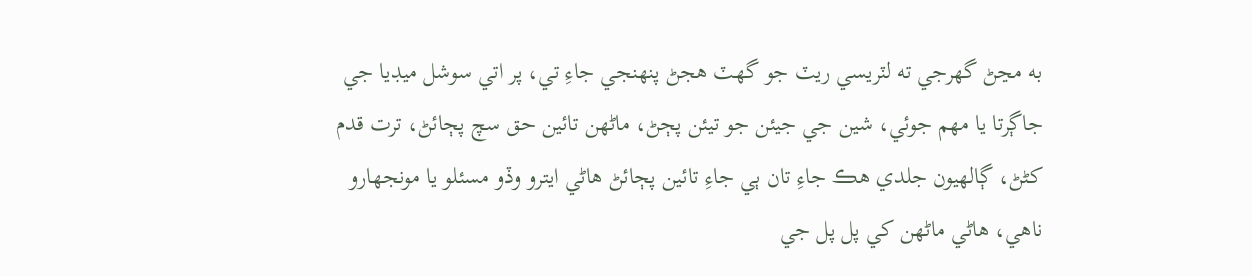به مڃڻ گهرجي ته لٽريسي ريٽ جو گھٽ هجڻ پنهنجي جاءِ تي، پر اتي سوشل ميڊيا جي جاڳرتا يا مهم جوئي، شين جي جيئن جو تيئن پڄڻ، ماڻهن تائين حق سچ پڄائڻ، ترت قدم کڻڻ، ڳالهيون جلدي هڪ جاءِ تان ٻي جاءِ تائين پڄائڻ هاڻي ايترو وڏو مسئلو يا مونجهارو ناهي، هاڻي ماڻهن کي پل پل جي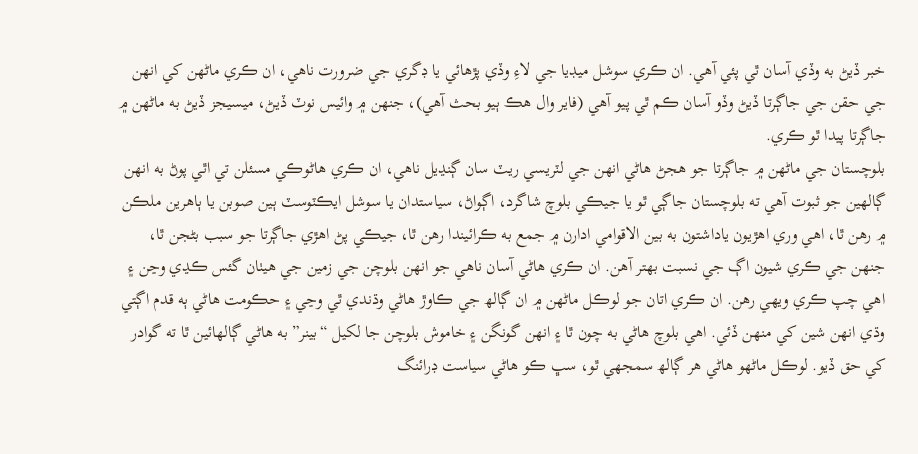خبر ڏيڻ به وڏي آسان ٿي پئي آهي. ان ڪري سوشل ميڊيا جي لاءِ وڏي پڙهائي يا ڊگري جي ضرورت ناهي، ان ڪري ماڻهن کي انهن جي حقن جي جاڳرتا ڏيڻ وڏو آسان ڪم ٿي پيو آهي (فاير وال هڪ ٻيو بحث آهي)، جنهن ۾ وائيس نوٽ ڏيڻ، ميسيجز ڏيڻ به ماڻهن ۾ جاڳرتا پيدا ٿو ڪري.
بلوچستان جي ماڻهن ۾ جاڳرتا جو هجڻ هاڻي انهن جي لٽريسي ريٽ سان ڳنڍيل ناهي، ان ڪري هاڻوڪي مسئلن تي اٿي پوڻ به انهن ڳالهين جو ثبوت آهي ته بلوچستان جاڳي ٿو يا جيڪي بلوچ شاگرد، اڳواڻ، سياستدان يا سوشل ايڪٽوسٽ ٻين صوبن يا ٻاهرين ملڪن ۾ رهن ٿا، اهي وري اهڙيون ياداشتون به بين الاقوامي ادارن ۾ جمع به ڪرائيندا رهن ٿا، جيڪي پڻ اهڙي جاڳرتا جو سبب بڻجن ٿا، جنهن جي ڪري شيون اڳ جي نسبت بهتر آهن. ان ڪري هاڻي آسان ناهي جو انهن بلوچن جي زمين جي هيٺان گئس ڪڍي وڃن ۽ اهي چپ ڪري ويهي رهن. ان ڪري اتان جو لوڪل ماڻهن ۾ ان ڳالھ جي ڪاوڙ هاڻي وڌندي ٿي وڃي ۽ حڪومت هاڻي ٻه قدم اڳتي وڌي انهن شين کي منهن ڏئي. اهي بلوچ هاڻي به چون ٿا ۽ انهن گونگن ۽ خاموش بلوچن جا لکيل “بينر” به هاڻي ڳالهائين ٿا ته گوادر کي حق ڏيو. لوڪل ماڻهو هاڻي هر ڳالھ سمجهي ٿو، سڀ ڪو هاڻي سياست ڊرائنگ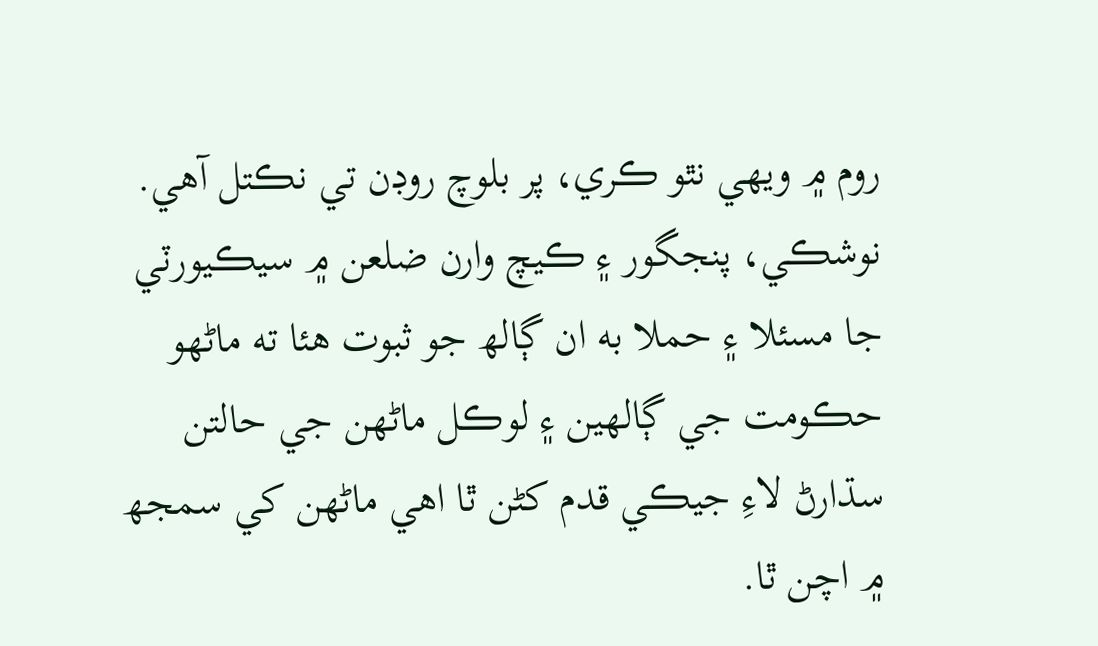روم ۾ ويهي نٿو ڪري، پر بلوچ روڊن تي نڪتل آهي. نوشڪي، پنجگور ۽ ڪيچ وارن ضلعن ۾ سيڪيورٽي جا مسئلا ۽ حملا به ان ڳالھ جو ثبوت هئا ته ماڻهو حڪومت جي ڳالهين ۽ لوڪل ماڻهن جي حالتن سڌارڻ لاءِ جيڪي قدم کڻن ٿا اهي ماڻهن کي سمجھ ۾ اچن ٿا.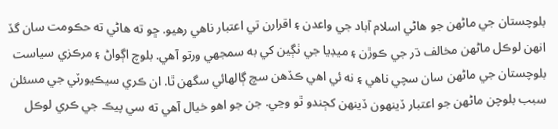بلوچستان جي ماڻهن جو هاڻي اسلام آباد جي واعدن ۽ اقرارن تي اعتبار ناهي رهيو. ڇو ته هاڻي ته حڪومت سان گڏ انهن لوڪل ماڻهن مخالف ڌر جي ڪوڙن ۽ ميڊيا جي ٺڳين کي به سمجهي ورتو آهي. بلوچ اڳواڻ ۽ مرڪزي سياست بلوچستان جي ماڻهن سان سچي ناهي ۽ نه ئي اهي ڪڏهن سچ ڳالهائي سگهن ٿا. ان ڪري سيڪيورٽي جي مسئلن سبب بلوچن ماڻهن جو اعتبار ڏينهون ڏينهن کڄندو ٿو وڃي. جن جو اهو خيال آهي ته سي پيڪ جي ڪري لوڪل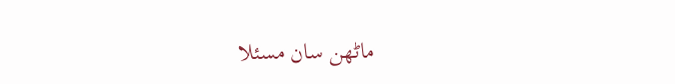ماڻهن سان مسئلا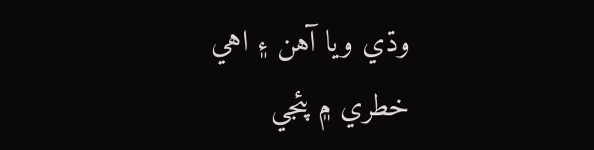وڌي ويا آهن ۽ اهي خطري ۾ پئجي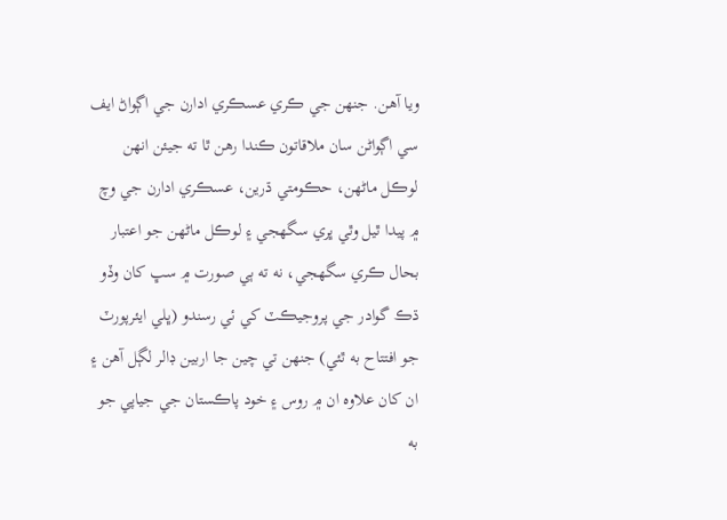ويا آهن. جنهن جي ڪري عسڪري ادارن جي اڳواڻ ايف سي اڳواڻن سان ملاقاتون ڪندا رهن ٿا ته جيئن انهن لوڪل ماڻهن، حڪومتي ڌرين، عسڪري ادارن جي وچ ۾ پيدا ٿيل وٿي ڀري سگهجي ۽ لوڪل ماڻهن جو اعتبار بحال ڪري سگهجي، نه ته ٻي صورت ۾ سڀ کان وڏو ڌڪ گوادر جي پروجيڪٽ کي ئي رسندو (ڀلي ايئرپورٽ جو افتتاح به ٿئي) جنهن تي چين جا اربين ڊالر لڳل آهن ۽ ان کان علاوه ان ۾ روس ۽ خود پاڪستان جي جياپي جو به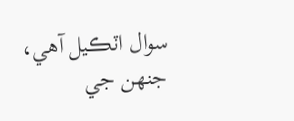سوال اٽڪيل آهي، جنهن جي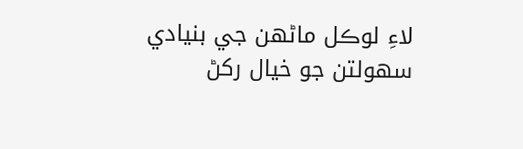لاءِ لوڪل ماڻهن جي بنيادي سهولتن جو خيال رکڻ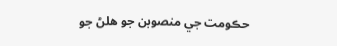حڪومت جي منصوبن جو هلڻ جو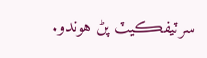سرٽيفڪيٽ پڻ هوندو.